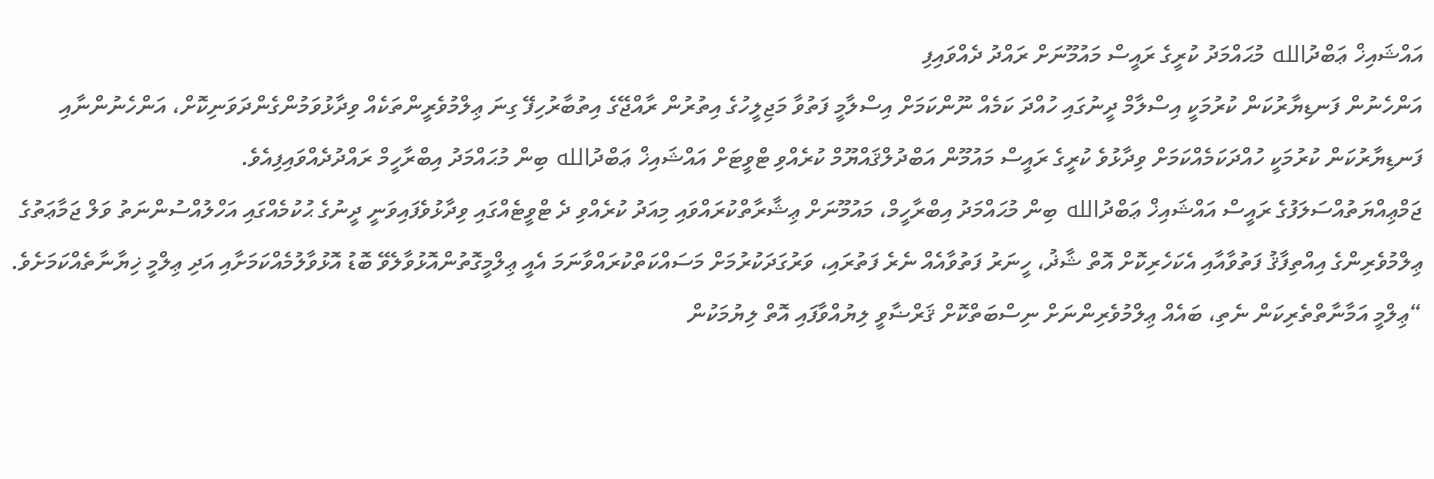އައްޝައިޚް ޢަބްދުالله މުޙައްމަދު ކުރީގެ ރައީސް މައުމޫނަށް ރައްދު ދެއްވައިފި
އަންހެނުން ފަނޑިޔާރުކަން ކުރުމަކީ އިސްލާމް ދީނުގައި ހުއްދަ ކަމެއް ނޫންކަމަށް އިސްލާމީ ފަތުވާ މަޖިލީހުގެ އިތުރުން ރާއްޖޭގެ އިތުބާރުހިފޭ ގިނަ ޢިލްމުވެރީންތަކެއް ވިދާޅުވަމުންގެންދަވަނިކޮށް، އަންހެނުންނާއި ފަނޑިޔާރުކަން ކުރުމަކީ ހުއްދަކަމެއްކަމަށް ވިދާޅުވެ ކުރީގެ ރައީސް މައުމޫން އަބްދުލްޤައްޔޫމް ކުރެއްވި ޓްވީޓަށް އައްޝައިޚް ޢަބްދުالله ބިން މުޙައްމަދު އިބްރާހީމް ރައްދުދެއްވައިފިއެވެ.
ޖަމްޢިއްޔަތުއްސަލަފުގެ ރައީސް އައްޝައިޚް ޢަބްދުالله ބިން މުޙައްމަދު އިބްރާހީމް، މައުމޫނަށް ޢިޝާރާތްކުރައްވައި މިއަދު ކުރެއްވި ދެ ޓްވީޓެއްގައި ވިދާޅުވެފައިވަނީ ދީނުގެ ޙުކުމެއްގައި އަހްލުއްސުންނަތު ވަލް ޖަމާޢަތުގެ ޢިލްމުވެރިންގެ އިއްތިފާޤު ފަތުވާއާއި އެކަހެރިކޮށް އޮތް ޝާޛު، ހީނަރު ފަތުވާއެއް ނެރެ ފަތުރައި، ވަރުގަދަކުރުމަށް މަސައްކަތްކުރައްވާނަމަ އެއީ ޢިލްމީގޮތުންއޮޅުވާލެވޭ ބޮޑު އޮޅުވާލުމެއްކަމަށާއި އަދި ޢިލްމީ ޚިޔާނާތެއްކަމަށެވެ.
“ޢިލްމީ އަމާނާތްތެރިކަން ނެތި، ބައެއް ޢިލްމުވެރިންނަށް ނިސްބަތްކޮށް ޤަރްޟާވީ ލިޔުއްވާފައި އޮތް ލިޔުމަކުން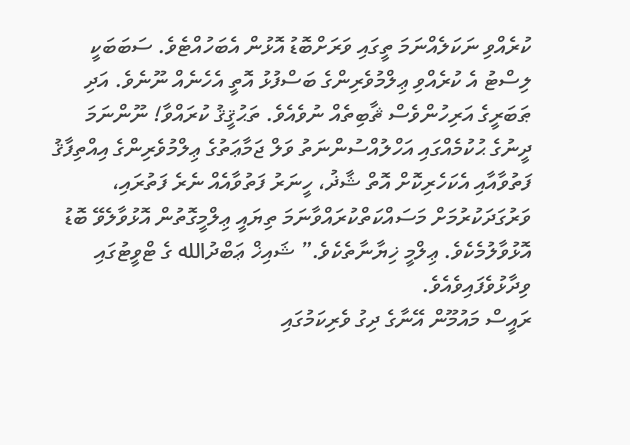ކުރެއްވި ނަކަލެއްނަމަ ތީގައި ވަރަށްބޮޑު އޮޅުން އެބަހުއްޓެވެ. ސަބަބަކީ ލިސްޓު އެ ކުރެއްވި ޢިލްމުވެރިންގެ ބަސްފުޅު އޮތީ އެހެނެއް ނޫނެވެ. އަދި ޠަބަރީގެ އަރިހުންވެސް ޘާބިތެއް ނުވެއެވެ. ތަޙުޤީޤު ކުރައްވާ! ނޫންނަމަ ދީނުގެ ޙުކުމެއްގައި އަހްލުއްސުންނަތު ވަލް ޖަމާޢަތުގެ ޢިލްމުވެރިންގެ އިއްތިފާޤު ފަތުވާއާއި އެކަހެރިކޮށް އޮތް ޝާޛު، ހީނަރު ފަތުވާއެއް ނެރެ ފަތުރައި، ވަރުގަދަކުރުމަށް މަސައްކަތްކުރައްވާނަމަ ތިޔައީ ޢިލްމީގޮތުން އޮޅުވާލެވޭ ބޮޑު އޮޅުވާލުމެކެވެ. ޢިލްމީ ޚިޔާނާތެކެވެ.” ޝައިޚް ޢަބްދުالله ގެ ޓްވީޓުގައި ވިދާޅުވެފައިވެއެވެ.
ރައީސް މައުމޫން އޭނާގެ ދިގު ވެރިކަމުގައި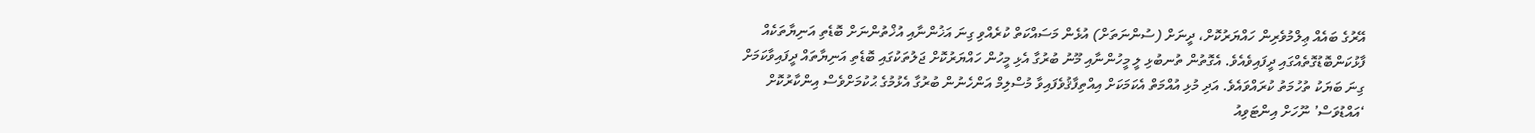އޭރުގެ ބައެއް ޢިލްމުވެރިން ހައްޔަރުކޮށް، ދީނަށް (ސުންނަތަށް) އުޅެން މަސައްކަތް ކުރެއްވި ގިނަ އަޚުންނާއި އުޚްތުންނަށް ބޮޑެތި އަނިޔާތަކެއް ފާޅުކަންބޮޑުގޮތެއްގައި ދީފައިވެއެވެ. އެގޮތުން ތުނބުޅި ލީ މީހުންނާއި މޫނު ބުރުގާ އެޅި މީހުން ހައްޔަރުކޮށް ޖަލުތަކުގައި ބޮޑެތި އަނިޔާތައް ދީފައިވާކަމަށް ގިނަ ބަޔަކު ތުހުމަތު ކުރައްވައެވެ. އަދި މުޅި އުއްމަތް އެކަމަކަށް އިއްތިފާޤުވެފައިވާ މުސްލިމް އަންހެނުން ބުރުގާ އެޅުމުގެ ޙުކުމަށްވެސް އިންކާރުކޮށް ‘އައްޑުވަސް’ ނޫހަށް އިންޓަވިއު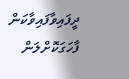ދީފައިވާފައިވާކަން ފާހަގަކޮށްލަން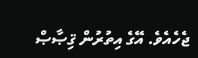ޖެހެއެވެ. އޭގެ އިތުރުން ޤިޞާޞް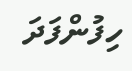ހިފުންފަދަ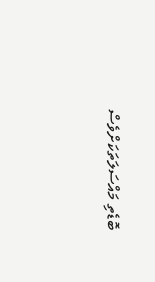ބޮޑެތި މައްސަލަތަކަށްވެސް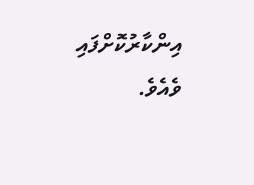އިންކާރުކޮށްފައި ވެއެވެ.